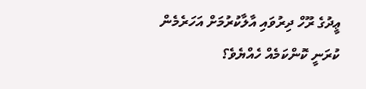ޢީދުގެ ރޫހް ދިރުވައި އާލާކުރުމަށް އަހަރެމެން ކުރަނީ ކޮންކަމެއް ހެއްޔެވެ؟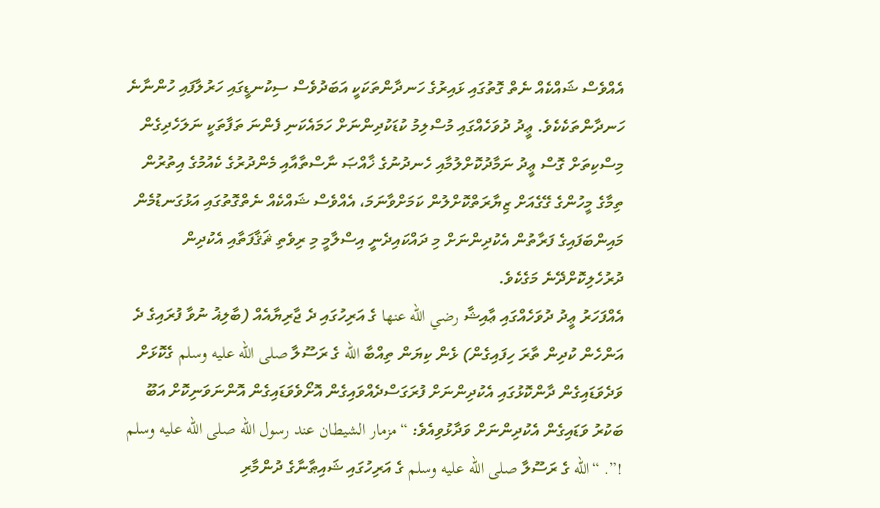އެއްވެސް ޝައްކެއް ނެތް ގޮތުގައި ޅައިރުގެ ހަނދާންތަކަކީ އަބަދުވެސް ސިކުނޑީގައި ހަރުލާފައި ހުންނާނެ ހަނދާންތަކެކެވެ. ޢީދު ދުވަހެއްގައި މުސްލިމު ކުޑަކުދިންނަށް ހަމައެކަނި ފެންނަ ތަފާތަކީ ނަލަހެދިގެން މިސްކިތަށް ގޮސް ޢީދު ނަމާދުކޮށްލުމާއި ހެނދުނުގެ ޚާއްޞަ ނާސްތާއާއި މެންދުރުގެ ކެއުމުގެ އިތުރުން ތިމާގެ މީހުންގެ ގޭގެއަށް ޒިޔާރަތްކޮށްލުން ކަމަށްވާނަމަ، އެއްވެސް ޝައްކެއް ނެތްގޮތުގައި އަޅުގަނޑުމެން މައިންބަފައިގެ ފަރާތުން އެކުދިންނަށް މި ދައްކައިދެނީ އިސްލާމީ މި ރިވެތި ޘަޤާފަތާއި އެކުދިން ދުރުހެލިކޮށްދޭނެ މަގެކެވެ.
އެއްފަހަރު ޢީދު ދުވަހެއްގައި ޢާއިޝާ رضي الله عنها ގެ އަރިހުގައި ދެ ޖާރިޔާއެއް (ބާލިޣު ނުވާ ފުރައިގެ ދެ އަންހެން ކުދިން ތާރަ ހިފައިގެން) ޅެން ކިޔަން ތިއްބާ الله ގެ ރަސޫލާ صلى الله عليه وسلم ގެކޮޅަށް ވަދެވަޑައިގެން ދާންކޮޅުގައި އެކުދިންނަށް ފުރަގަސްދެއްވައިގެން އޮށޯވެވަޑައިގެން އޮންނަވަނިކޮށް އަބޫ ބަކުރު ވަޑައިގެން އެކުދިންނަށް ވަދާޅުވިއެވެ: “مزمار الشيطان عند رسول الله صلى الله عليه وسلم !”. “الله ގެ ރަސޫލާ صلى الله عليه وسلم ގެ އަރިހުގައި ޝައިޠާނާގެ ދުންމާރި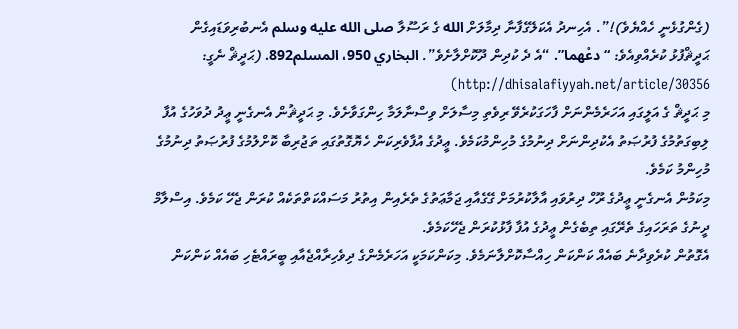(ގެންގުޅެނީ ހެއްޔެވެ)!”. އެހިނދު އެކަލޭގެފާނާ ދިމާލަށް الله ގެ ރަސޫލާ صلى الله عليه وسلم އެނބުރިވަޑައިގެން ޙަދީޘްފުޅު ކުރެއްވިއެވެ: “دعْهما”. “އެ ދެ ކުދިން ދޫކޮށްލާށެވެ”. البخاري 950، المسلم892. (ޙަދީޘް ނެގީ: http://dhisalafiyyah.net/article/30356)
މި ޙަދީޘް ގެ އަލީގައި އަހަރެމެންނަށް ފާހަގަކުރެވޭ ރިވެތި މިސާލަށް ވިސްނާލަމާ ހިންގަވާށެވެ. މި ޙަދީޘުން އެނގެނީ ޢީދު ދުވަހުގެ އުފާ ލިބިގަތުމުގެ ފުރުޞަތު އެކުދިންނަށް ދިނުމުގެ މުހިންމުކަމެވެ. ޢީދުގެ އުފާވެރިކަން ހެޔޮގޮތުގައި ތަޖުރިބާ ކޮށްލުމުގެ ފުރުޞަތު ދިނުމުގެ މުހިންމު ކަމެވެ.
މިކަމުން އެނގެނީ ޢީދުގެ ރޫހް ދިރުވައި އާލާކުރުމަށް ގޭގެއާއި ޖަމާޢަތުގެ ތެރެއިން އިތުރު މަސައްކަތްތަކެއް ކުރަން ޖެހޭ ކަމެވެ. އިސްލާމް ދީނުގެ ތަރަހައިގެ ތެރޭގައި ތިބެގެން ޢީދުގެ އުފާ ފާޅުކުރަން ޖެހޭކަމެވެ.
އެގޮތުން ކުރެވިދާނެ ބައެއް ކަންކަން ހިއްސާކޮށްލާނަމެވެ. މިކަންކަމަކީ އަހަރެމެންގެ ދިވެހިރާއްޖެއާއި ބީރައްޓެހި ބައެއް ކަންކަން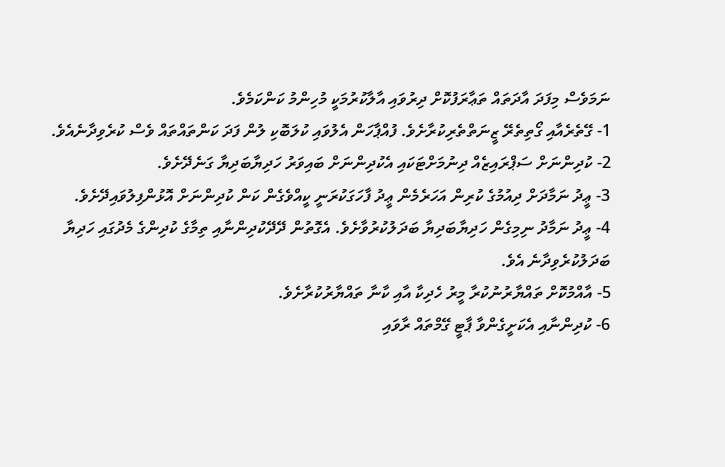ނަމަވެސް މިފަދަ އާދަތައް ތަޢާރަފުކޮށް ދިރުވައި އާލާކުރުމަކީ މުހިންމު ކަންކަމެވެ.
1- ގޭތެރެއާއި ގޯތިތެރޭ ޒީނަތްތެރިކުރާށެވެ. ފުއްޕާހަން އެލުވައި ކުލަބޮކި ލުން ފަދަ ކަންތައްތައް ވެސް ކުރެވިދާނެއެވެ.
2- ކުދިންނަށް ސަޕްރައިޒެއް ދިނުމަށްޓަކައި އެކުދިންނަށް ބައިވަރު ހަދިޔާބަދިޔާ ގަނެދޭށެވެ.
3- ޢީދު ނަމާދަށް ދިއުމުގެ ކުރިން އަހަރެމެން ޢީދު ފާހަގަކުރަނީ ކީއްވެގެން ކަން ކުދިންނަށް އޮޅުންފިލުވައިދޭށެވެ.
4- ޢީދު ނަމާދު ނިމިގެން ހަދިޔާބަދިޔާ ބަދަލުކުރުވާށެވެ. އެގޮތުން ދޭދޭކުދިންނާއި ތިމާގެ ކުދިންގެ މެދުގައި ހަދިޔާ ބަދަލުކުރެވިދާނެ އެވެ.
5- އާއްމުކޮށް ތައްޔާރުނުކުރާ މީރު ހެދިކާ އާއި ކާނާ ތައްޔާރުކުރާށެވެ.
6- ކުދިންނާއި އެކަށީގެންވާ ޕާޓީ ގޭމްތައް ރާވައި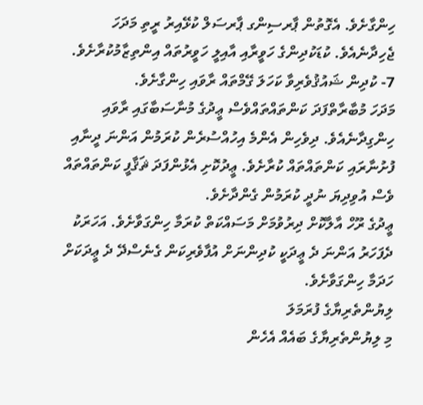ހިންގާށެވެ. އެގޮތުން ޕާރސިންގ ޕާރސަލް ކުޅޭއިރު ރީތި މަދަހަ ޖެހިދާނެއެވެ. ކުޑަކުދިންގެ ހަވީރާއި އާއިލީ ހަވީރުތައް އިންތިޒާމުކުރާށެވެ.
7- ކުދިން ޝައުޤުވެރިވާ ކަހަލަ ގޭމްތައް ރާވައި ހިންގާށެވެ.
މަދަހަ މުބާރާތްފަދަ ކަންތައްތައްވެސް ޢީދުގެ މުނާސަބާގައި ރާވައި ހިންގިދާނެއެވެ. ދިވެހިން އެންމެ އިހުއްސުރެން ކުރަމުން އަންނަ ދީނާއި ފުށުނާރައި ކަންތައްތައް ކުރާށެވެ. ޢީދުކޮށި އެޅުންފަދަ ޘަޤާފީ ކަންތައްތައް ވެސް އުވިދިޔަ ނުދީ ކުރަމުން ގެންދާށެވެ.
ޢީދުގެ ރޫހް އާލާކޮށް ދިރުވުމަށް މަސައްކަތް ކުރަމާ ހިންގަވާށެވެ. އަހަރަކު ދެފަހަރު އަންނަ ދެ ޢީދަކީ ކުދިންނަށް އުފާވެރިކަން ގެނެސްދޭ ދެ ޢީދަކަށް ހަދަމާ ހިންގަވާށެވެ.
ލިޔުންތެރިޔާގެ ފުރަމަލަ
މި ލިޔުންތެރިޔާގެ ބައެއް އެހެން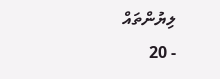ލިޔުންތައް
- 20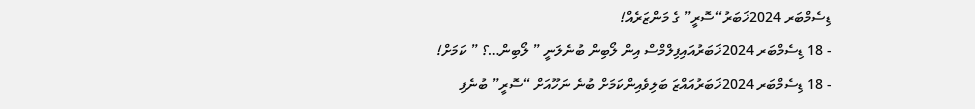ޑިސެމްބަރ 2024ޚަބަރު“ސޮރީ” ގެ މަންޒަރެއް!
- 18 ޑިސެމްބަރ 2024ޚަބަރުއައިފިލްމްސް އިން ލޯބިން ބުނެލަނީ ” ލޯބިން…؟ ” ކަމަށް!
- 18 ޑިސެމްބަރ 2024ޚަބަރުއައްޒަ ބަލިވެއިންކަމަށް ބުނެ ނަހޫއަށް “ސޮރީ” ބުނެފި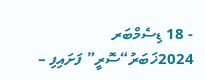- 18 ޑިސެމްބަރ 2024ޚަބަރު“ސޮރީ” ފަށައިފި –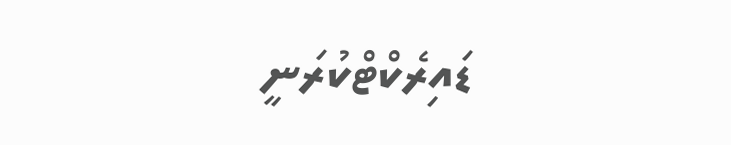ޑައިރެކްޓްކުރަނީ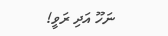ނަހޫ އަދި ރަވީ!